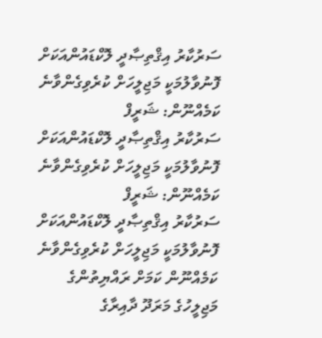ސަރުކާރު އިޤްތިޞާދީ ލޮކްޑައުންއަކަށް ފޮނުވާލުމަކީ މަޖިލީހަށް ކުރެވިގެންވާނެ ކަމެއްނޫން: ޝަރީފް
ސަރުކާރު އިޤްތިޞާދީ ލޮކްޑައުންއަކަށް ފޮނުވާލުމަކީ މަޖިލީހަށް ކުރެވިގެންވާނެ ކަމެއްނޫން: ޝަރީފް
ސަރުކާރު އިޤްތިޞާދީ ލޮކްޑައުންއަކަށް ފޮނުވާލުމަކީ މަޖިލީހަށް ކުރެވިގެންވާނެ ކަމެއްނޫން ކަމަށް ރައްޔިތުންގެ މަޖިލީހުގެ މަރަދޫ ދާއިރާގެ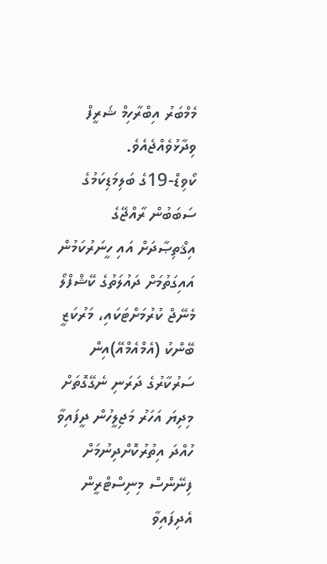މެމްބަރު އިބްރާހިމް ޝަރީފް ވިދާޅުވެއްޖެއެވެ.
ކޯވިޑް-19ގެ ބަލިމަޑިކަމުގެ ސަބަބުން ރާއްޖޭގެ އިޤްތިޞާދަށް އައި ހީނަރުކަމުން އައިގަތުމަށް ދައުލަތުގެ ކޭޝްފްލޯ މެނޭޖް ކުރުމަށްޓަކައި، މަރުކަޒީ ބޭންކު (އެމްއެމްއޭ)އިން ސަރުކާރުގެ ދަރަނި ނެގޭގޮތަށް މިދިޔަ އަހަރު މަޖިލީހުން ދީފައިވާ ހުއްދަ އިތުރުކޮށްދިނުމަށް ފިނޭންސް މިނިސްޓްރީން އެދިފައިވާ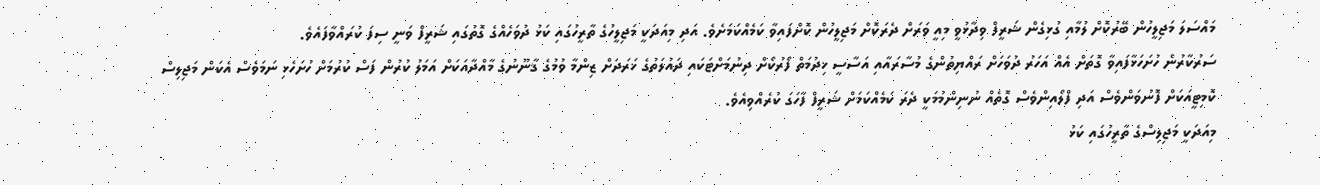މައްސަލަ މަޖިލީހުން ބޭރުކޮށް ލުމާއި ގުޅިގެން ޝަރީފް ވިދާޅުވީ މިއީ ވަރަށް ދެރަކޮށް މަޖިލީހުން ކޮށްފައިވާ ކަމެއްކަމަށެވެ. އަދި މިއަދަކީ މަޖިލީހުގެ ތާރީހުގައި ކަޅު ދުވަހެއްގެ ގޮތުގައި ޝަރީފް ވަނީ ސިފަ ކުރައްވާފައެވެ.
ސަރުކާރުން ހުށަހަޅާފައިވާ ގޮތަށް އެއް އަހަރު ދުވަހަށް ރައްޔިތުންގެ މުސާރައާއި އަސާސީ ޚިދުމަތް ފޯރުކޯށް ދިނުމަށްޓަކައި ދައުލަތުގެ ޚަރަދަށް ޒިންމާ ވުމުގެ ޤާނޫނުގެ މާއްދާއަކަށް އަމަލު ކުރުން ފަސް ކުރުމަށް ހުށަހެޅި ނަމަވެސް އެކަން މަޖިލިސް ކޮމިޓީއަކަށް ފޮނުވަންވެސް އަދި ފްލޯއިންވެސް ގޮތެއް ނުނިންމުމަކީ ދެރަ ކަމެއްކަމަށް ޝަރީފް ފާހަގަ ކުރެއްވިއެވެ.
މިއަދަކީ މަޖިލިސްގެ ތާރީހުގައި ކަޅު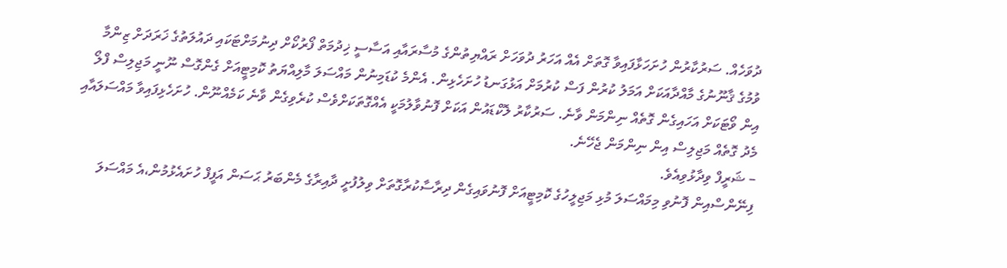ދުވަހެއް. ސަރުކާރުން ހުށަހަޅާފައިވާ ގޮތަށް އެއް އަހަރު ދުވަހަށް ރައްޔިތުންގެ މުސާރައާއި އަސާސީ ޚިދުމަތް ފޯރުކޯށް ދިނުމަށްޓަކައި ދައުލަތުގެ ޚަރަދަށް ޒިންމާ ވުމުގެ ޤާނޫނުގެ މާއްދާއަކަށް އަމަލު ކުރުން ފަސް ކުރުމަށް އަޅުގަނޑު ހުށަހެޅިން. އެންމެ ކުޑަމިނުން މައްސަލަ މާލިއްޔަތު ކޮމިޓީއަށް ގެންގޮސް ނޫނީ މަޖިލިސް ފްލޯ އިން ވޯޓަކަށް އަހައިގެން ގޮތެއް ނިންމަން ވާނެ. ސަރުކާރު ލޮކްޑައުން އަކަށް ފޮނުވާލުމަކީ އެއްގޮތަކަށްވެސް ކުރެވިގެން ވާނެ ކަމެއްނޫން. ހުށަހެޅިފައިވާ މައްސަލައާއި މެދު ގޮތެއް މަޖިލިސް އިން ނިންމަން ޖެހޭނެ.
– ޝަރީފް ވިދާޅުވިއެވެ.
ފިނޭންސްއިން ފޮނުވި މިމައްސަލަ މުޅި މަޖިލީހުގެ ކޮމިޓީއަށް ފޮނުވައިގެން ދިރާސާކުރާގޮތަށް ވިލުފުށީ ދާއިރާގެ މެންބަރު ޙަސަން އަފީފް ހުށައެޅުމުން،އެ މައްސަލަ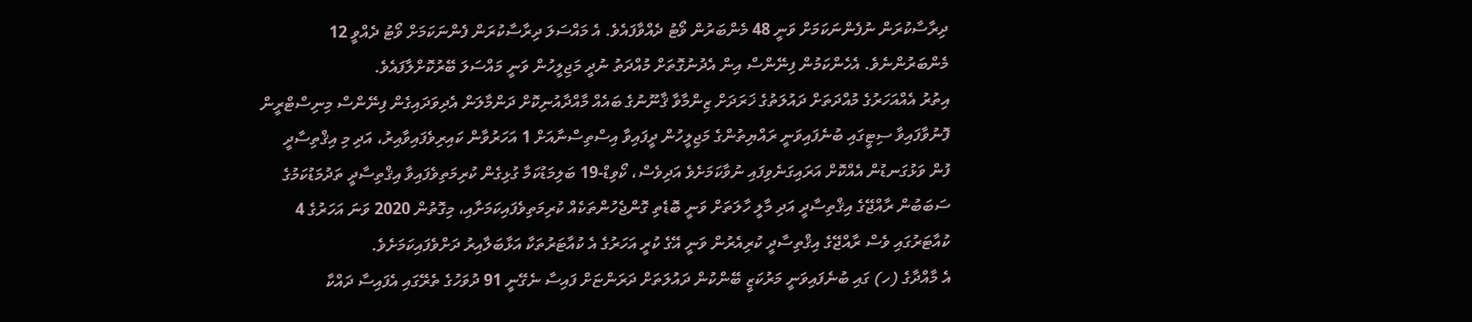ދިރާސާކުރަން ނުފެންނަކަމަށް ވަނީ 48 މެންބަރުން ވޯޓު ދެއްވާފައެވެ. އެ މައްސަލަ ދިރާސާކުރަން ފެންނަކަމަށް ވޯޓު ދެއްވީ 12 މެންބަރުންނެވެ. އެހެންކަމުން ފިނޭންސް އިން އެދުނުގޮތަށް މުއްދަތު ނުދީ މަޖިލީހުން ވަނީ މައްސަލަ ބޭރުކޮށްލާފައެވެ.
އިތުރު އެއްއަހަރުގެ މުއްދަތަށް ދައުލަތުގެ ޚަރަދަށް ޒިންމާވާ ޤާނޫނުގެ ބައެއް މާއްދާއުނިކޮށް ދަންމާލަން އެދިވަދައިގެން ފިނޭންސް މިނިސްޓްރީން ފޮނުވާފައިވާ ސިޓީގައި ބުނެފައިވަނީ ރައްޔިތުންގެ މަޖިލީހުން ދީފައިވާ އިސްތިސްނާއަށް 1 އަހަރުވާން ކައިރިވެފައިވާއިރު، އަދި މި އިޤްތިސާދީ ފުން ވަޅުގަނޑުން އެއްކޮށް އަރައިގަނެވިފައި ނުވާކަމަށެވެ އަދިވެސް، ކޯވިޑް-19 ބަލިމަޑުކަމާ ގުޅިގެން ކުރިމަތިވެފައިވާ އިޤްތިސާދީ ތަދުމަޑުކަމުގެ ސަބަބުން ރާއްޖޭގެ އިޤްތިސާދީ އަދި މާލީ ހާލަތަށް ވަނީ ބޮޑެތި ގޮންޖެހުންތަކެއް ކުރިމަތިވެފައިކަމަށާއި، މިގޮތުން 2020 ވަނަ އަހަރުގެ 4 ކުއާޓަރުގައި ވެސް ރާއްޖޭގެ އިޤްތިސާދީ ކުރިއެރުން ވަނީ އޭގެ ކުރީ އަހަރުގެ އެ ކުއާޓަރުތަކާ އަޅާބަލާއިރު ދަށްވެފައިކަމަށެވެ.
އެ މާއްދާގެ (ހ) ގައި ބުނެފައިވަނީ މަރުކަޒީ ބޭންކުން ދައުލަތަށް ދަރަންޏަށް ފައިސާ ނެގޭނީ 91 ދުވަހުގެ ތެރޭގައި އެފައިސާ ދައްކާ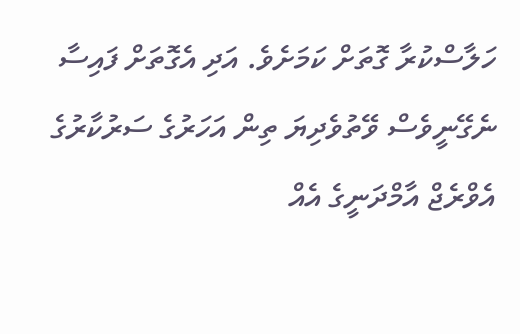ހަލާސްކުރާ ގޮތަށް ކަމަށެވެ. އަދި އެގޮތަށް ފައިސާ ނެގޭނީވެސް ވޭތުވެދިޔަ ތިން އަހަރުގެ ސަރުކާރުގެ އެވްރެޖް އާމްދަނީގެ އެއް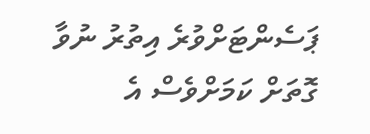ޕަސެންޓަށްވުރެ އިތުރު ނުވާ ގޮތަށް ކަމަށްވެސް އެ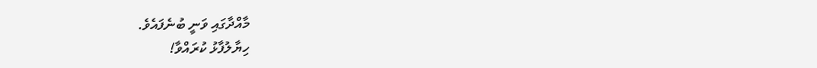މާއްދާގައި ވަނީ ބުނެފައެވެ.
ހިޔާލުފާޅު ކުރައްވާ!